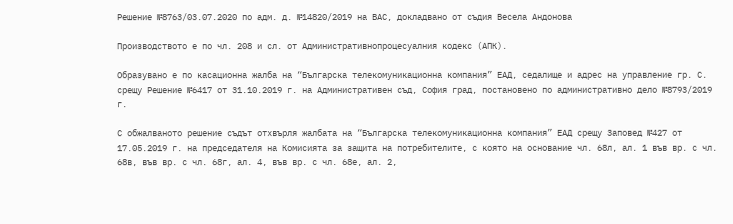Решение №8763/03.07.2020 по адм. д. №14820/2019 на ВАС, докладвано от съдия Весела Андонова

Производството е по чл. 208 и сл. от Административнопроцесуалния кодекс (АПК).

Образувано е по касационна жалба на “Българска телекомуникационна компания” ЕАД, седалище и адрес на управление гр. С. срещу Решение №6417 от 31.10.2019 г. на Административен съд, София град, постановено по административно дело №8793/2019 г.

С обжалваното решение съдът отхвърля жалбата на “Българска телекомуникационна компания” ЕАД срещу Заповед №427 от 17.05.2019 г. на председателя на Комисията за защита на потребителите, с която на основание чл. 68л, ал. 1 във вр. с чл. 68в, във вр. с чл. 68г, ал. 4, във вр. с чл. 68е, ал. 2,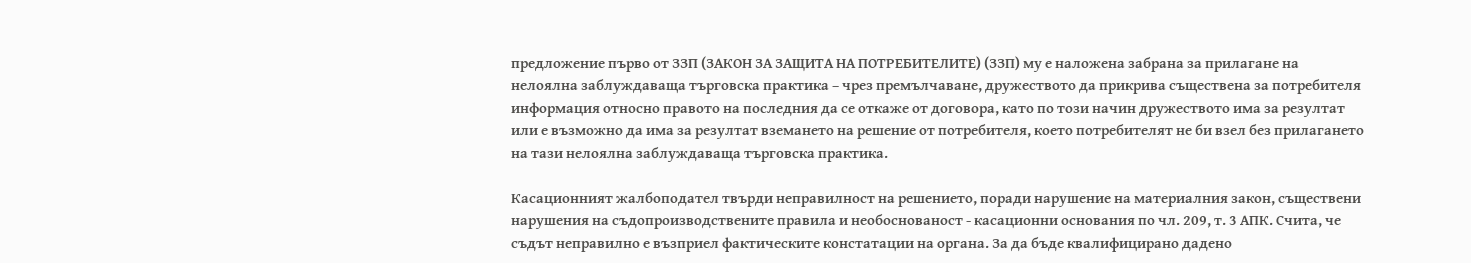предложение първо от ЗЗП (ЗАКОН ЗА ЗАЩИТА НА ПОТРЕБИТЕЛИТЕ) (ЗЗП) му е наложена забрана за прилагане на нелоялна заблуждаваща търговска практика – чрез премълчаване, дружеството да прикрива съществена за потребителя информация относно правото на последния да се откаже от договора, като по този начин дружеството има за резултат или е възможно да има за резултат вземането на решение от потребителя, което потребителят не би взел без прилагането на тази нелоялна заблуждаваща търговска практика.

Касационният жалбоподател твърди неправилност на решението, поради нарушение на материалния закон, съществени нарушения на съдопроизводствените правила и необоснованост - касационни основания по чл. 209, т. 3 АПК. Счита, че съдът неправилно е възприел фактическите констатации на органа. За да бъде квалифицирано дадено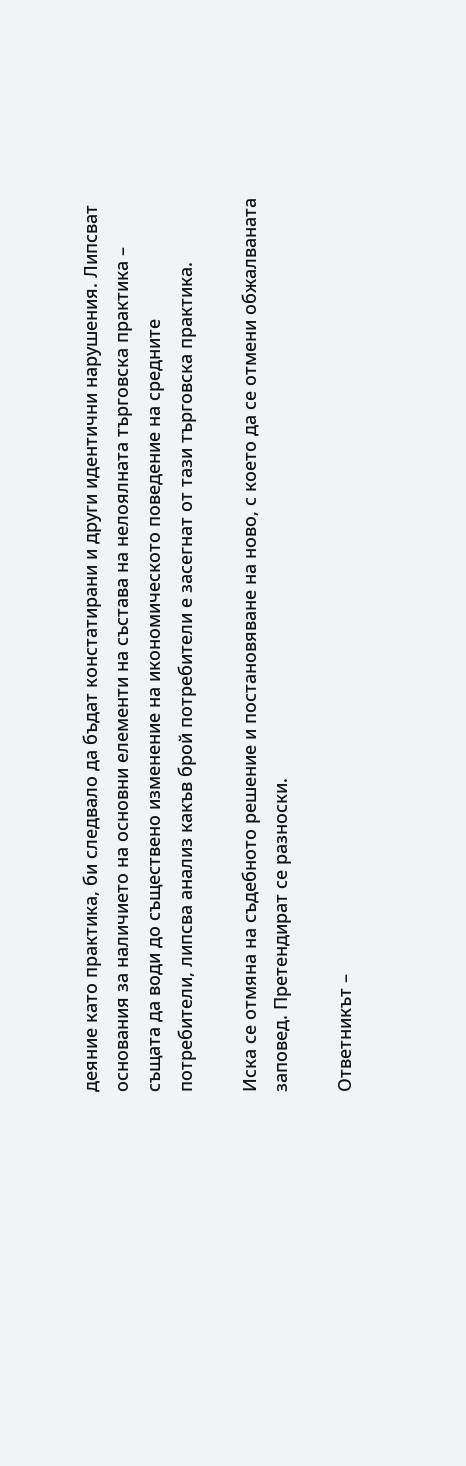деяние като практика, би следвало да бъдат констатирани и други идентични нарушения. Липсват основания за наличието на основни елементи на състава на нелоялната търговска практика – същата да води до съществено изменение на икономическото поведение на средните потребители, липсва анализ какъв брой потребители е засегнат от тази търговска практика.

Иска се отмяна на съдебното решение и постановяване на ново, с което да се отмени обжалваната заповед. Претендират се разноски.

Ответникът –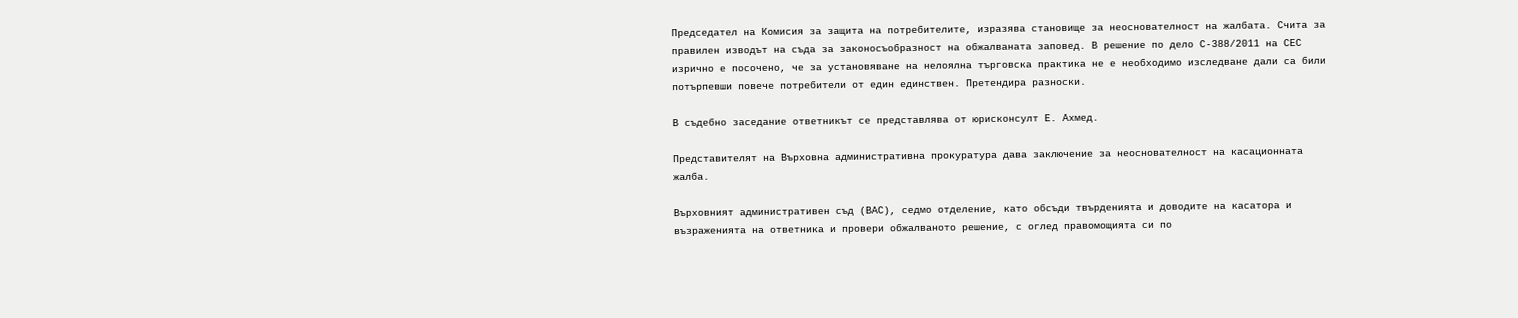Председател на Комисия за защита на потребителите, изразява становище за неоснователност на жалбата. Счита за правилен изводът на съда за законосъобразност на обжалваната заповед. В решение по дело С-388/2011 на СЕС изрично е посочено, че за установяване на нелоялна търговска практика не е необходимо изследване дали са били потърпевши повече потребители от един единствен. Претендира разноски.

В съдебно заседание ответникът се представлява от юрисконсулт Е. Ахмед.

Представителят на Върховна административна прокуратура дава заключение за неоснователност на касационната жалба.

Върховният административен съд (ВАС), седмо отделение, като обсъди твърденията и доводите на касатора и възраженията на ответника и провери обжалваното решение, с оглед правомощията си по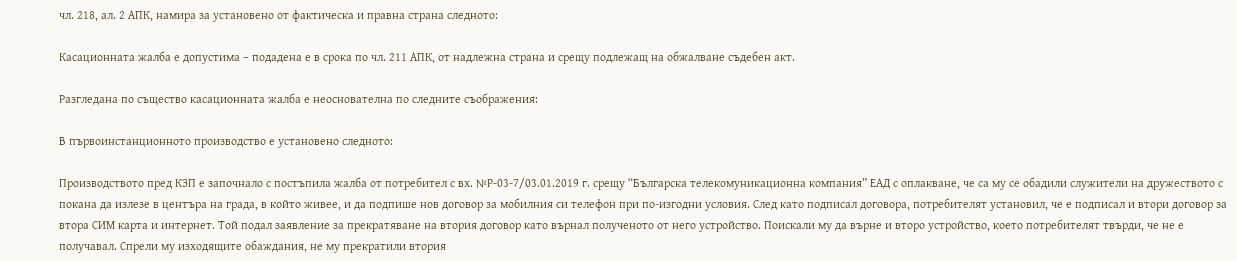чл. 218, ал. 2 АПК, намира за установено от фактическа и правна страна следното:

Касационната жалба е допустима – подадена е в срока по чл. 211 АПК, от надлежна страна и срещу подлежащ на обжалване съдебен акт.

Разгледана по същество касационната жалба е неоснователна по следните съображения:

В първоинстанционното производство е установено следното:

Производството пред КЗП е започнало с постъпила жалба от потребител с вх. №Р-03-7/03.01.2019 г. срещу “Българска телекомуникационна компания” ЕАД с оплакване, че са му се обадили служители на дружеството с покана да излезе в центъра на града, в който живее, и да подпише нов договор за мобилния си телефон при по-изгодни условия. След като подписал договора, потребителят установил, че е подписал и втори договор за втора СИМ карта и интернет. Той подал заявление за прекратяване на втория договор като върнал полученото от него устройство. Поискали му да върне и второ устройство, което потребителят твърди, че не е получавал. Спрели му изходящите обаждания, не му прекратили втория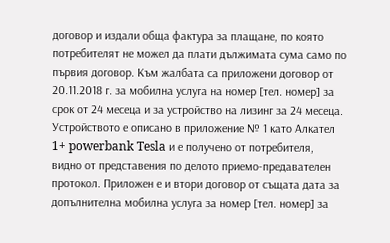договор и издали обща фактура за плащане, по която потребителят не можел да плати дължимата сума само по първия договор. Към жалбата са приложени договор от 20.11.2018 г. за мобилна услуга на номер [тел. номер] за срок от 24 месеца и за устройство на лизинг за 24 месеца. Устройството е описано в приложение № 1 като Алкател 1+ powerbank Tesla и е получено от потребителя, видно от представения по делото приемо-предавателен протокол. Приложен е и втори договор от същата дата за допълнителна мобилна услуга за номер [тел. номер] за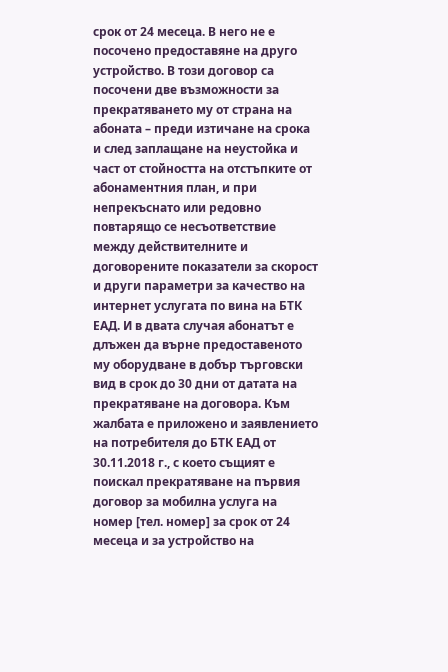срок от 24 месеца. В него не е посочено предоставяне на друго устройство. В този договор са посочени две възможности за прекратяването му от страна на абоната – преди изтичане на срока и след заплащане на неустойка и част от стойността на отстъпките от абонаментния план, и при непрекъснато или редовно повтарящо се несъответствие между действителните и договорените показатели за скорост и други параметри за качество на интернет услугата по вина на БТК ЕАД. И в двата случая абонатът е длъжен да върне предоставеното му оборудване в добър търговски вид в срок до 30 дни от датата на прекратяване на договора. Към жалбата е приложено и заявлението на потребителя до БТК ЕАД от 30.11.2018 г., с което същият е поискал прекратяване на първия договор за мобилна услуга на номер [тел. номер] за срок от 24 месеца и за устройство на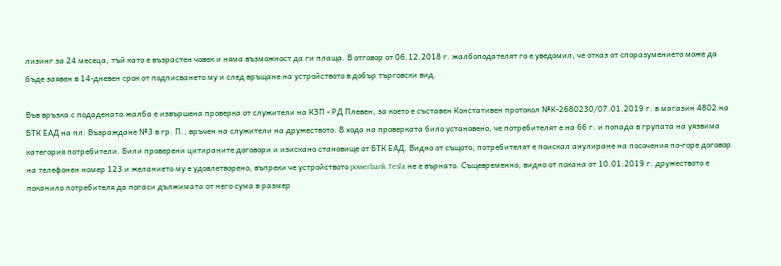лизинг за 24 месеца, тъй като е възрастен човек и няма възможност да ги плаща. В отговор от 06.12.2018 г. жалбоподателят го е уведомил, че отказ от споразумението може да бъде заявен в 14-дневен срок от подписването му и след връщане на устройството в добър търговски вид.

Във връзка с подадената жалба е извършена проверка от служители на КЗП - РД Плевен, за което е съставен Констативен протокол №К-2680230/07.01.2019 г. в магазин 4802 на БТК ЕАД на пл. Възраждане №3 в гр. П., връчен на служители на дружеството. В хода на проверката било установено, че потребителят е на 66 г. и попада в групата на уязвима категория потребители. Били проверени цитираните договори и изискано становище от БТК ЕАД. Видно от същото, потребителят е поискал анулиране на посочения по-горе договор на телефонен номер 123 и желанието му е удовлетворено, въпреки че устройството powerbank Tesla не е върнато. Същевременно, видно от покана от 10.01.2019 г. дружеството е поканило потребителя да погаси дължимата от него сума в размер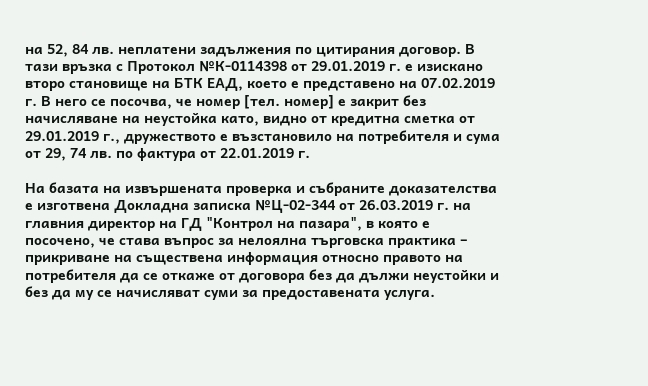на 52, 84 лв. неплатени задължения по цитирания договор. В тази връзка с Протокол №К-0114398 от 29.01.2019 г. е изискано второ становище на БТК ЕАД, което е представено на 07.02.2019 г. В него се посочва, че номер [тел. номер] е закрит без начисляване на неустойка като, видно от кредитна сметка от 29.01.2019 г., дружеството е възстановило на потребителя и сума от 29, 74 лв. по фактура от 22.01.2019 г.

На базата на извършената проверка и събраните доказателства е изготвена Докладна записка №Ц-02-344 от 26.03.2019 г. на главния директор на ГД "Контрол на пазара", в която е посочено, че става въпрос за нелоялна търговска практика – прикриване на съществена информация относно правото на потребителя да се откаже от договора без да дължи неустойки и без да му се начисляват суми за предоставената услуга.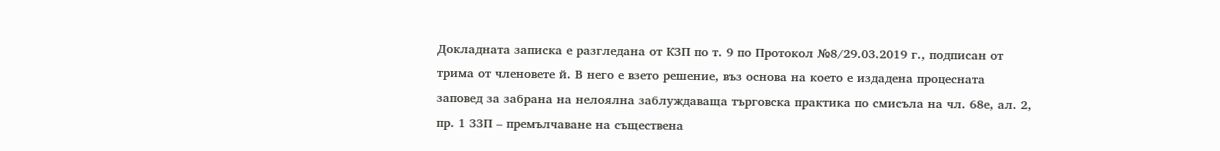Докладната записка е разгледана от КЗП по т. 9 по Протокол №8/29.03.2019 г., подписан от трима от членовете й. В него е взето решение, въз основа на което е издадена процесната заповед за забрана на нелоялна заблуждаваща търговска практика по смисъла на чл. 68е, ал. 2, пр. 1 ЗЗП – премълчаване на съществена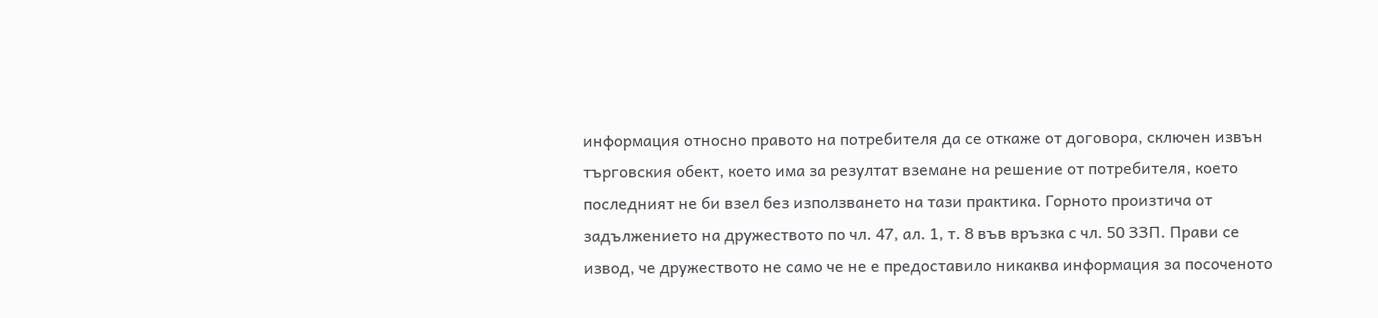информация относно правото на потребителя да се откаже от договора, сключен извън търговския обект, което има за резултат вземане на решение от потребителя, което последният не би взел без използването на тази практика. Горното произтича от задължението на дружеството по чл. 47, ал. 1, т. 8 във връзка с чл. 50 ЗЗП. Прави се извод, че дружеството не само че не е предоставило никаква информация за посоченото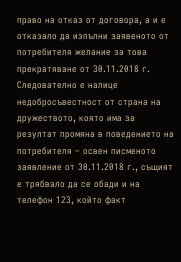право на отказ от договора, а и е отказало да изпълни заявеното от потребителя желание за това прекратяване от 30.11.2018 г. Следователно е налице недобросъвестност от страна на дружеството, която има за резултат промяна в поведението на потребителя – освен писменото заявление от 30.11.2018 г., същият е трябвало да се обади и на телефон 123, който факт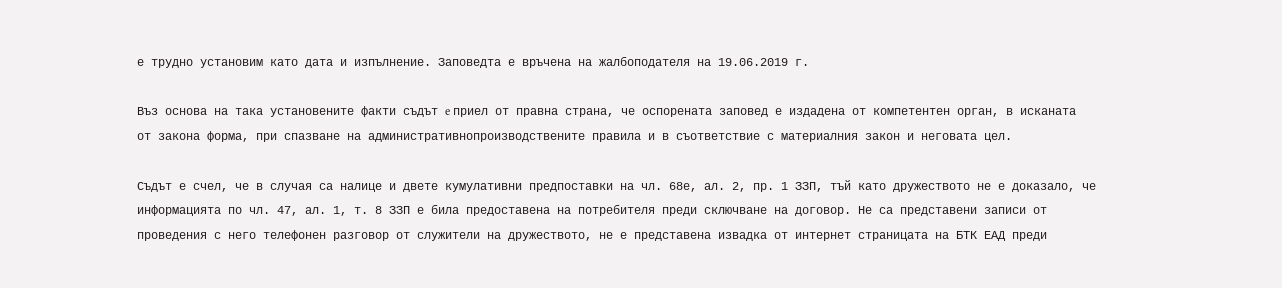е трудно установим като дата и изпълнение. Заповедта е връчена на жалбоподателя на 19.06.2019 г.

Въз основа на така установените факти съдът e приел от правна страна, че оспорената заповед е издадена от компетентен орган, в исканата от закона форма, при спазване на административнопроизводствените правила и в съответствие с материалния закон и неговата цел.

Съдът е счел, че в случая са налице и двете кумулативни предпоставки на чл. 68е, ал. 2, пр. 1 ЗЗП, тъй като дружеството не е доказало, че информацията по чл. 47, ал. 1, т. 8 ЗЗП е била предоставена на потребителя преди сключване на договор. Не са представени записи от проведения с него телефонен разговор от служители на дружеството, не е представена извадка от интернет страницата на БТК ЕАД преди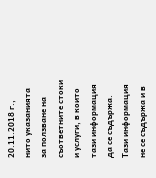20.11.2018 г., нито указанията за ползване на съответните стоки и услуги, в които тази информация да се съдържа. Тази информация не се съдържа и в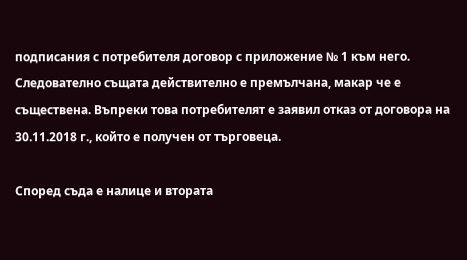подписания с потребителя договор с приложение № 1 към него. Следователно същата действително е премълчана, макар че е съществена. Въпреки това потребителят е заявил отказ от договора на 30.11.2018 г., който е получен от търговеца.

Според съда е налице и втората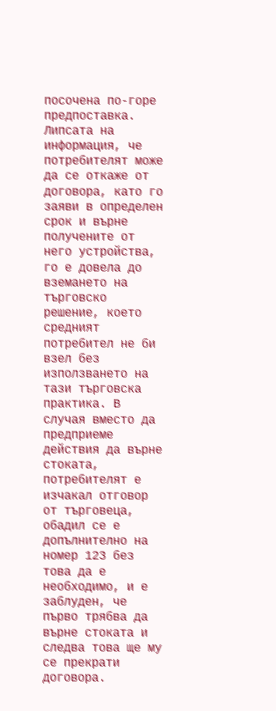посочена по-горе предпоставка. Липсата на информация, че потребителят може да се откаже от договора, като го заяви в определен срок и върне получените от него устройства, го е довела до вземането на търговско решение, което средният потребител не би взел без използването на тази търговска практика. В случая вместо да предприеме действия да върне стоката, потребителят е изчакал отговор от търговеца, обадил се е допълнително на номер 123 без това да е необходимо, и е заблуден, че първо трябва да върне стоката и следва това ще му се прекрати договора.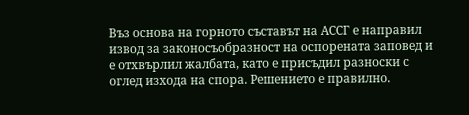Въз основа на горното съставът на АССГ е направил извод за законосъобразност на оспорената заповед и е отхвърлил жалбата, като е присъдил разноски с оглед изхода на спора. Решението е правилно.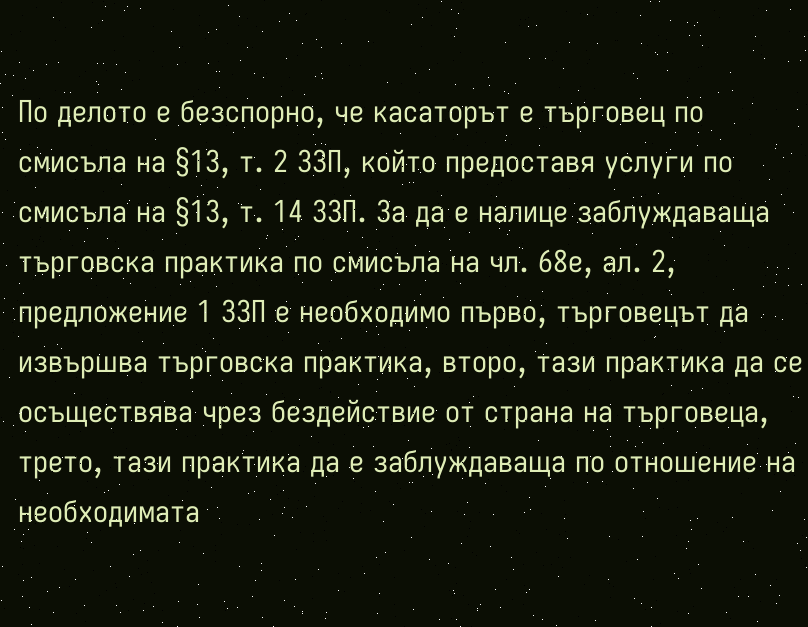По делото е безспорно, че касаторът е търговец по смисъла на §13, т. 2 ЗЗП, който предоставя услуги по смисъла на §13, т. 14 ЗЗП. За да е налице заблуждаваща търговска практика по смисъла на чл. 68е, ал. 2, предложение 1 ЗЗП е необходимо първо, търговецът да извършва търговска практика, второ, тази практика да се осъществява чрез бездействие от страна на търговеца, трето, тази практика да е заблуждаваща по отношение на необходимата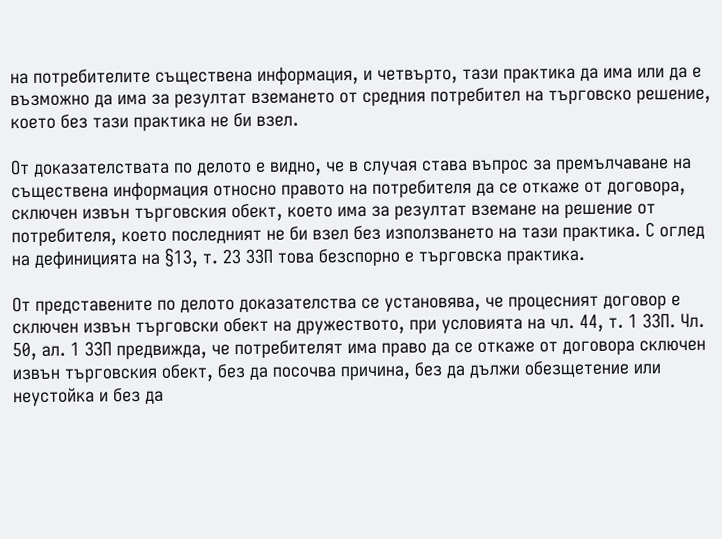на потребителите съществена информация, и четвърто, тази практика да има или да е възможно да има за резултат вземането от средния потребител на търговско решение, което без тази практика не би взел.

От доказателствата по делото е видно, че в случая става въпрос за премълчаване на съществена информация относно правото на потребителя да се откаже от договора, сключен извън търговския обект, което има за резултат вземане на решение от потребителя, което последният не би взел без използването на тази практика. С оглед на дефиницията на §13, т. 23 ЗЗП това безспорно е търговска практика.

От представените по делото доказателства се установява, че процесният договор е сключен извън търговски обект на дружеството, при условията на чл. 44, т. 1 ЗЗП. Чл. 50, ал. 1 ЗЗП предвижда, че потребителят има право да се откаже от договора сключен извън търговския обект, без да посочва причина, без да дължи обезщетение или неустойка и без да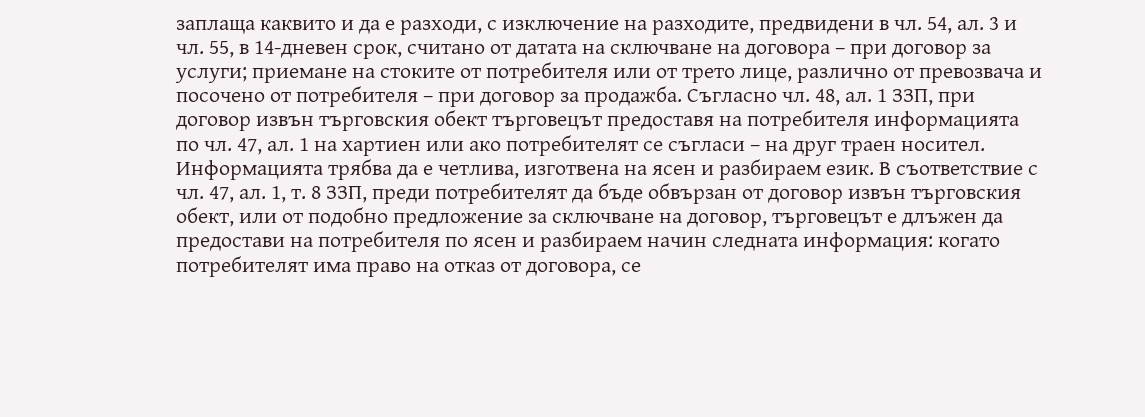заплаща каквито и да е разходи, с изключение на разходите, предвидени в чл. 54, ал. 3 и чл. 55, в 14-дневен срок, считано от датата на сключване на договора – при договор за услуги; приемане на стоките от потребителя или от трето лице, различно от превозвача и посочено от потребителя – при договор за продажба. Съгласно чл. 48, ал. 1 ЗЗП, при договор извън търговския обект търговецът предоставя на потребителя информацията по чл. 47, ал. 1 на хартиен или ако потребителят се съгласи – на друг траен носител. Информацията трябва да е четлива, изготвена на ясен и разбираем език. В съответствие с чл. 47, ал. 1, т. 8 ЗЗП, преди потребителят да бъде обвързан от договор извън търговския обект, или от подобно предложение за сключване на договор, търговецът е длъжен да предостави на потребителя по ясен и разбираем начин следната информация: когато потребителят има право на отказ от договора, се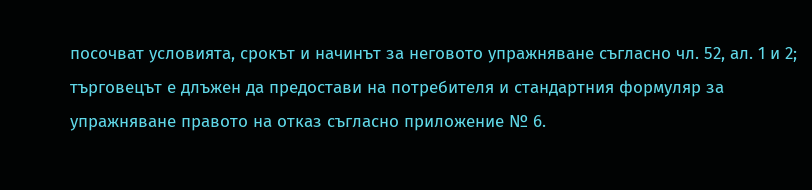посочват условията, срокът и начинът за неговото упражняване съгласно чл. 52, ал. 1 и 2; търговецът е длъжен да предостави на потребителя и стандартния формуляр за упражняване правото на отказ съгласно приложение № 6.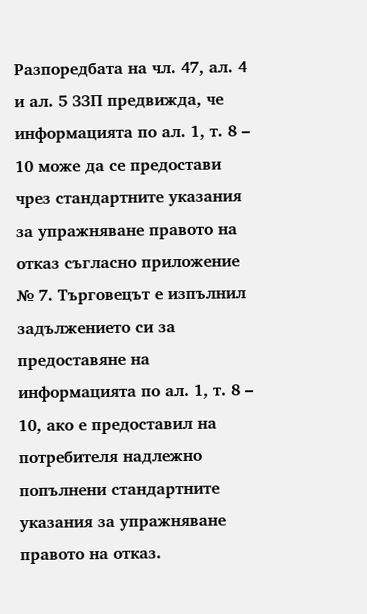Разпоредбата на чл. 47, ал. 4 и ал. 5 ЗЗП предвижда, че информацията по ал. 1, т. 8 – 10 може да се предостави чрез стандартните указания за упражняване правото на отказ съгласно приложение № 7. Търговецът е изпълнил задължението си за предоставяне на информацията по ал. 1, т. 8 – 10, ако е предоставил на потребителя надлежно попълнени стандартните указания за упражняване правото на отказ.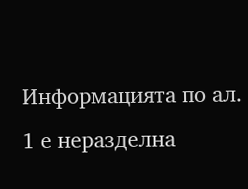Информацията по ал. 1 е неразделна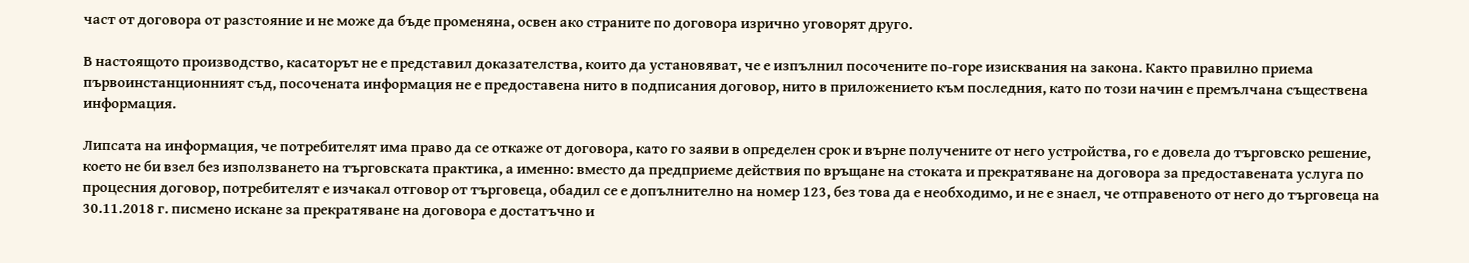част от договора от разстояние и не може да бъде променяна, освен ако страните по договора изрично уговорят друго.

В настоящото производство, касаторът не е представил доказателства, които да установяват, че е изпълнил посочените по-горе изисквания на закона. Както правилно приема първоинстанционният съд, посочената информация не е предоставена нито в подписания договор, нито в приложението към последния, като по този начин е премълчана съществена информация.

Липсата на информация, че потребителят има право да се откаже от договора, като го заяви в определен срок и върне получените от него устройства, го е довела до търговско решение, което не би взел без използването на търговската практика, а именно: вместо да предприеме действия по връщане на стоката и прекратяване на договора за предоставената услуга по процесния договор, потребителят е изчакал отговор от търговеца, обадил се е допълнително на номер 123, без това да е необходимо, и не е знаел, че отправеното от него до търговеца на 30.11.2018 г. писмено искане за прекратяване на договора е достатъчно и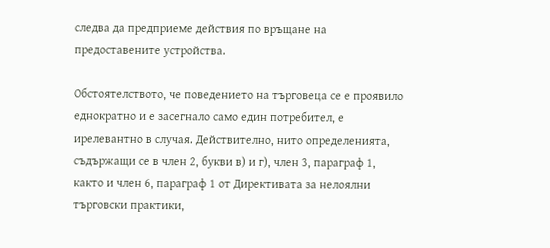следва да предприеме действия по връщане на предоставените устройства.

Обстоятелството, че поведението на търговеца се е проявило еднократно и е засегнало само един потребител, е ирелевантно в случая. Действително, нито определенията, съдържащи се в член 2, букви в) и г), член 3, параграф 1, както и член 6, параграф 1 от Директивата за нелоялни търговски практики,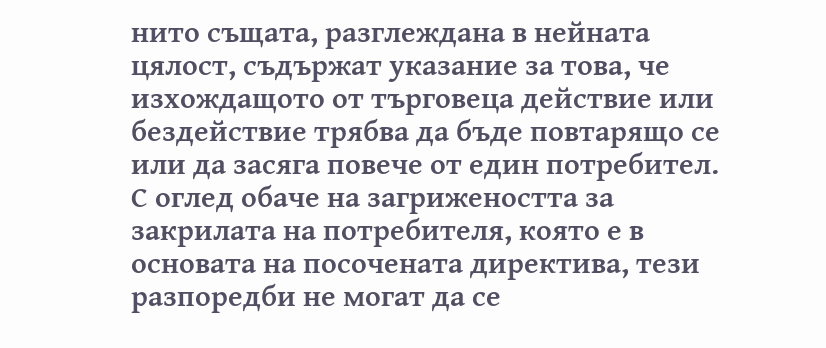нито същата, разглеждана в нейната цялост, съдържат указание за това, че изхождащото от търговеца действие или бездействие трябва да бъде повтарящо се или да засяга повече от един потребител. С оглед обаче на загрижеността за закрилата на потребителя, която е в основата на посочената директива, тези разпоредби не могат да се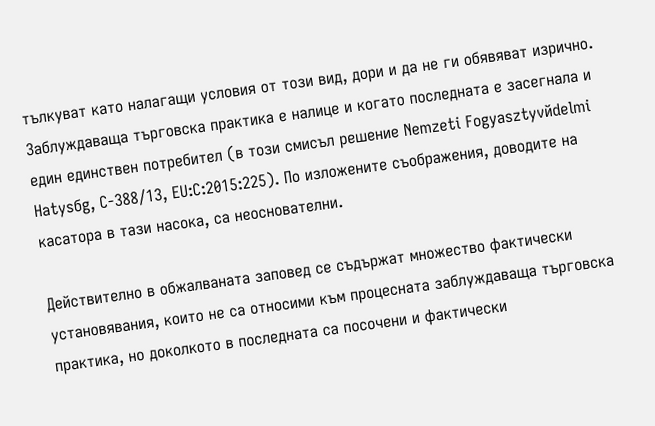тълкуват като налагащи условия от този вид, дори и да не ги обявяват изрично. Заблуждаваща търговска практика е налице и когато последната е засегнала и един единствен потребител (в този смисъл решение Nemzeti Fogyasztуvйdelmi Hatуsбg, С-388/13, EU:C:2015:225). По изложените съображения, доводите на касатора в тази насока, са неоснователни.

Действително в обжалваната заповед се съдържат множество фактически установявания, които не са относими към процесната заблуждаваща търговска практика, но доколкото в последната са посочени и фактически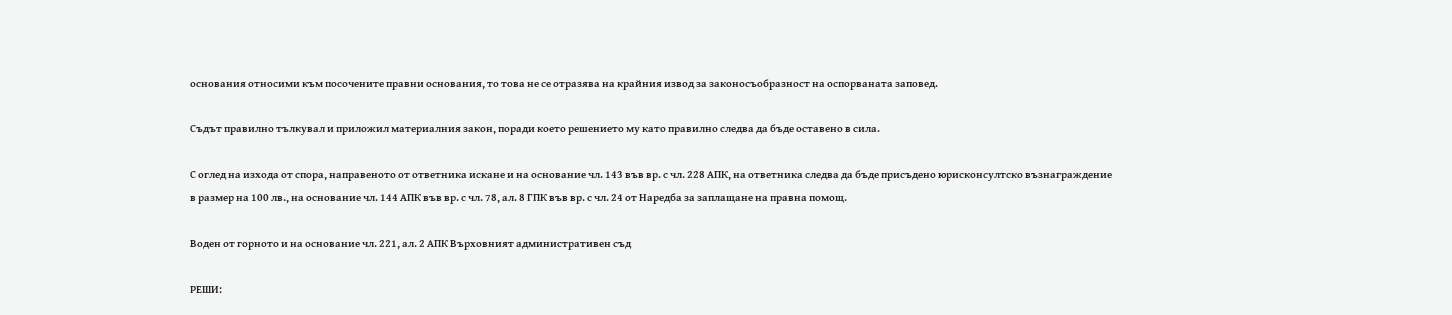основания относими към посочените правни основания, то това не се отразява на крайния извод за законосъобразност на оспорваната заповед.

Съдът правилно тълкувал и приложил материалния закон, поради което решението му като правилно следва да бъде оставено в сила.

С оглед на изхода от спора, направеното от ответника искане и на основание чл. 143 във вр. с чл. 228 АПК, на ответника следва да бъде присъдено юрисконсултско възнаграждение в размер на 100 лв., на основание чл. 144 АПК във вр. с чл. 78, ал. 8 ГПК във вр. с чл. 24 от Наредба за заплащане на правна помощ.

Воден от горното и на основание чл. 221, ал. 2 АПК Върховният административен съд

РЕШИ: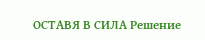ОСТАВЯ В СИЛА Решение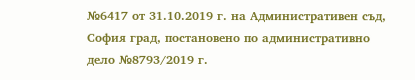№6417 от 31.10.2019 г. на Административен съд, София град, постановено по административно дело №8793/2019 г.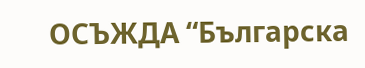ОСЪЖДА “Българска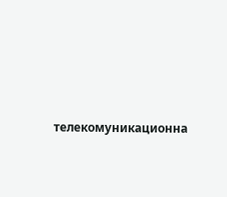телекомуникационна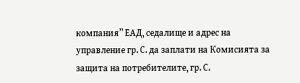компания” ЕАД, седалище и адрес на управление гр. С. да заплати на Комисията за защита на потребителите, гр. С.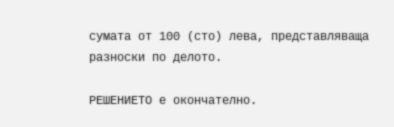сумата от 100 (сто) лева, представляваща разноски по делото.

РЕШЕНИЕТО е окончателно.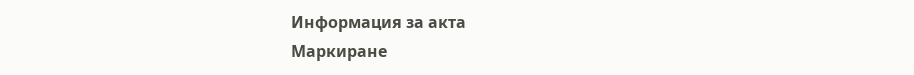Информация за акта
Маркиране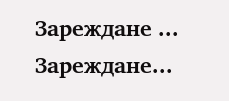Зареждане ...
Зареждане...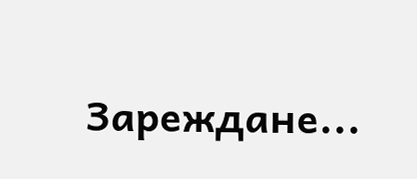Зареждане...